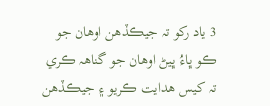3 ياد رکو تہ جيڪڏھن اوھان جو ڪو ڀاءُ ڀيڻ اوھان جو گناھہ ڪري تہ کيس ھدايت ڪريو ۽ جيڪڏھن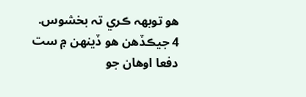ھو توبھہ ڪري تہ بخشوس.
4 جيڪڏھن ھو ڏينھن ۾ ست دفعا اوھان جو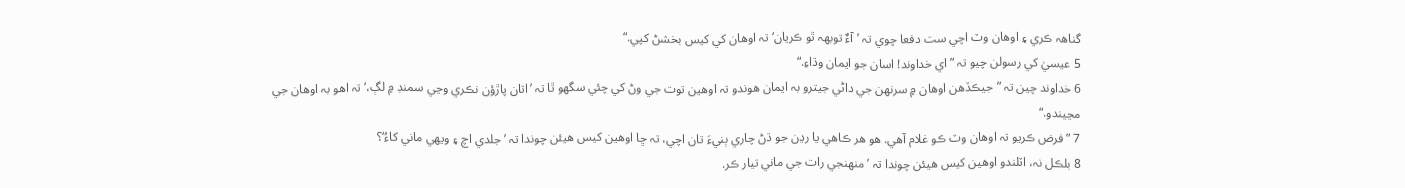گناھہ ڪري ۽ اوھان وٽ اچي ست دفعا چوي تہ ’آءٌ توبھہ ٿو ڪريان‘ تہ اوھان کي کيس بخشڻ کپي.“
5 عيسيٰ کي رسولن چيو تہ ”اي خداوند! اسان جو ايمان وڌاءِ.“
6 خداوند چين تہ ”جيڪڏھن اوھان ۾ سرنھن جي داڻي جيترو بہ ايمان ھوندو تہ اوھين توت جي وڻ کي چئي سگھو ٿا تہ ’اتان پاڙؤن نڪري وڃي سمنڊ ۾ لڳ،‘ تہ اھو بہ اوھان جي مڃيندو.“
7 ”فرض ڪريو تہ اوھان وٽ ڪو غلام آھي. ھو ھر ڪاھي يا رڍن جو ڌڻ چاري ٻنيءَ تان اچي، تہ ڇا اوھين کيس ھيئن چوندا تہ ’جلدي اچ ۽ ويھي ماني کاءُ‘؟
8 بلڪل نہ، اٽلندو اوھين کيس ھيئن چوندا تہ ’منھنجي رات جي ماني تيار ڪر.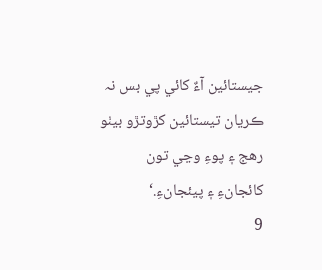جيستائين آءٌ کائي پي بس نہ ڪريان تيستائين کڙوتڙو بيٺو رھج ۽ پوءِ وڃي تون کائجانءِ ۽ پيئجانءِ.‘
9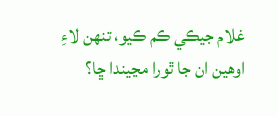غلام جيڪي ڪم ڪيو، تنھن لاءِ اوھين ان جا ٿورا مڃيندا ڇا؟